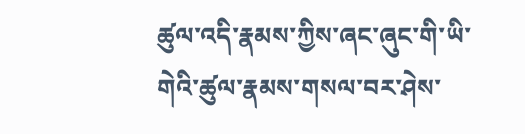ཚུལ་འདི་རྣམས་ཀྱིས་ཞང་ཞུང་གི་ཡི་གེའི་ཚུལ་རྣམས་གསལ་བར་ཤེས་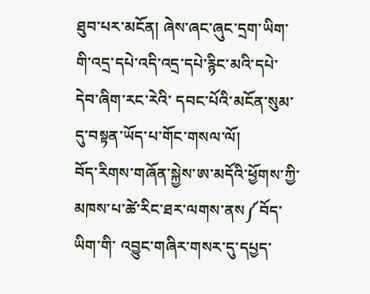ཐུབ་པར་མངོན། ཞེས་ཞང་ཞུང་དྲག་ཡིག་གི་འདྲ་དཔེ་འདི་འདྲ་དཔེ་རྙིང་མའི་དཔེ་དེབ་ཞིག་རང་རེའི་ དབང་པོའི་མངོན་སུམ་དུ་བསྟན་ཡོད་པ་གོང་གསལ་ལོ།
བོད་རིགས་གཞོན་སྐྱེས་ཨ་མདོའི་ཕྱོགས་ཀྱི་མཁས་པ་ཚེ་རིང་ཐར་ལགས་ནས༼བོད་ཡིག་གི་ འབྱུང་གཞིར་གསར་དུ་དཔྱད་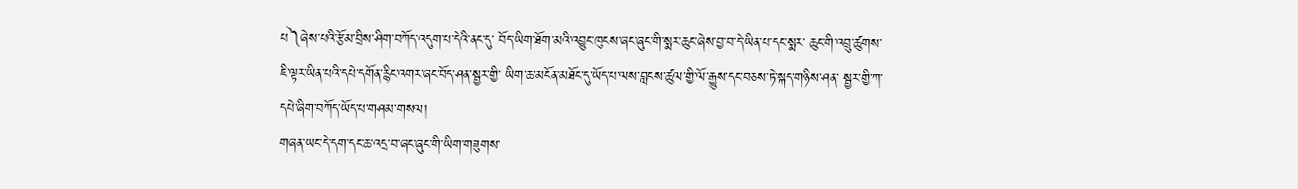པ༽ཞེས་པའི་རྩོམ་བྲིས་ཤིག་བཀོད་འདུག་པ་དེའི་ནང་དུ་ བོད་ཡིག་ཐོག་མའི་འབྱུང་ཁུངས་ཞང་ཞུང་གི་སྨར་ཆུང་ཞེས་བྱ་བ་དེ་ཡིན་པ་དང་སྨར་ ཆུང་གི་འབྲུ་ཚུགས་ཇི་ལྟར་ཡིན་པའི་དཔེ་དགོན་རྙིང་འགར་ཞང་བོད་ཤན་སྦྱར་གྱི་ ཡིག་ཆ་མངོན་མཐོང་དུ་ཡོད་པ་ལས་བླངས་ཚུལ་གྱི་ལོ་རྒྱུས་དང་བཅས་ཏེ་སྐད་གཉིས་ཤན་ སྦྱར་གྱི་ཀ་དཔེ་ཞིག་བཀོད་ཡོད་པ་གཤམ་གསལ།
གཞན་ཡང་དེ་དག་དང་ཆ་འདྲ་བ་ཞང་ཞུང་གི་ཡིག་གཟུགས་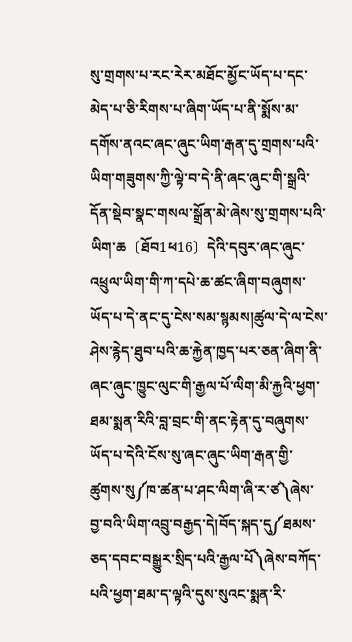སུ་གྲགས་པ་རང་རེར་མཐོང་མྱོང་ཡོད་པ་དང་མེད་པ་ཅི་རིགས་པ་ཞིག་ཡོད་པ་ནི་སྨོས་མ་དགོས་ནའང་ཞང་ཞུང་ཡིག་རྒན་དུ་གྲགས་པའི་ཡིག་གཟུགས་ཀྱི་ལྟེ་བ་དེ་ནི་ཞང་ཞུང་གི་སྒྲའི་དོན་སྡེབ་སྣང་གསལ་སྒྲོན་མེ་ཞེས་སུ་གྲགས་པའི་ཡིག་ཆ〔ཐོབ1ཕ16〕དེའི་དབུར་ཞང་ཞུང་འཕྲུལ་ཡིག་གི་ཀ་དཔེ་ཆ་ཚང་ཞིག་བཞུགས་ཡོད་པ་དེ་ནང་དུ་ངེས་སམ་སྙམས།ཚུལ་དེ་ལ་ངེས་ཤེས་རྙེད་ཐུབ་པའི་ཆ་རྐྱེན་ཁྱད་པར་ཅན་ཞིག་ནི་ཞང་ཞུང་ཁྱུང་ལུང་གི་རྒྱལ་པོ་ལིག་མི་རྐྱའི་ཕྱག་ཐམ་སྨན་རིའི་བླ་བྲང་གི་ནང་རྟེན་དུ་བཞུགས་ཡོད་པ་དེའི་ངོས་སུ་ཞང་ཞུང་ཡིག་རྒན་གྱི་ཚུགས་སུ༼ཁ་ཚན་པ་ཤང་ལིག་ཞི་ར་ཙ༽ཞེས་བྱ་བའི་ཡིག་འབྲུ་བརྒྱད་དེ།བོད་སྐད་དུ༼ཐམས་ཅད་དབང་བསྒྱུར་སྲིད་པའི་རྒྱལ་པོ༽ཞེས་བཀོད་པའི་ཕྱག་ཐམ་ད་ལྟའི་དུས་སུའང་སྨན་རི་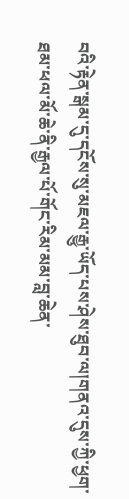བའི་རྟེན་སྒམ་དུ་དངོས་སུ་མཇལ་རྒྱུ་ཡོད་པས་ཤེས་ཐུབ་ལ།གནའ་དུས་ཀྱི་ཕྱག་ཐམ་ཕལ་མོ་ཆེ་ནི་རྒྱལ་པོ་གོང་རིམ་མམ་བླ་ཆེན་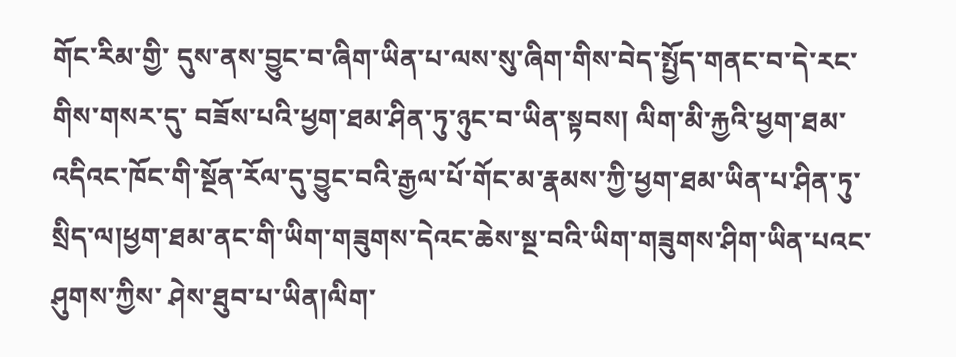གོང་རིམ་གྱི་ དུས་ནས་བྱུང་བ་ཞིག་ཡིན་པ་ལས་སུ་ཞིག་གིས་བེད་སྤྱོད་གནང་བ་དེ་རང་གིས་གསར་དུ་ བཟོས་པའི་ཕྱག་ཐམ་ཤིན་ཏུ་ཉུང་བ་ཡིན་སྟབས། ལིག་མི་རྐྱའི་ཕྱག་ཐམ་འདིའང་ཁོང་གི་སྔོན་རོལ་དུ་བྱུང་བའི་རྒྱལ་པོ་གོང་མ་རྣམས་ཀྱི་ཕྱག་ཐམ་ཡིན་པ་ཤིན་ཏུ་སྲིད་ལ།ཕྱག་ཐམ་ནང་གི་ཡིག་གཟུགས་དེའང་ཆེས་སྔ་བའི་ཡིག་གཟུགས་ཤིག་ཡིན་པའང་ཤུགས་ཀྱིས་ ཤེས་ཐུབ་པ་ཡིན།ལིག་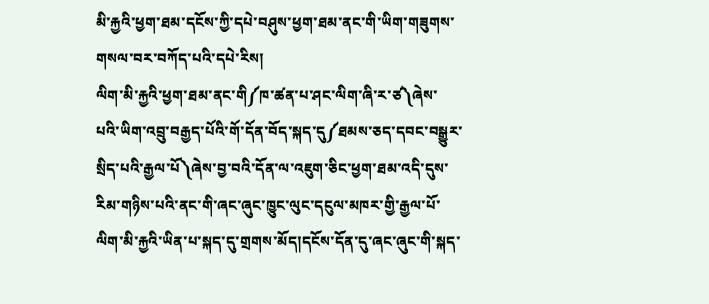མི་རྐྱའི་ཕྱག་ཐམ་དངོས་ཀྱི་དཔེ་བཤུས་ཕྱག་ཐམ་ནང་གི་ཡིག་གཟུགས་གསལ་བར་བཀོད་པའི་དཔེ་རིས།
ལིག་མི་རྐྱའི་ཕྱག་ཐམ་ནང་གི༼ཁ་ཚན་པ་ཤང་ལིག་ཞི་ར་ཙ༽ཞེས་པའི་ཡིག་འབྲུ་བརྒྱད་པོའི་གོ་དོན་བོད་སྐད་དུ༼ཐམས་ཅད་དབང་བསྒྱུར་སྲིད་པའི་རྒྱལ་པོ༽ཞེས་བྱ་བའི་དོན་ལ་འཇུག་ཅིང་ཕྱག་ཐམ་འདི་དུས་རིམ་གཉིས་པའི་ནང་གི་ཞང་ཞུང་ཁྱུང་ལུང་དངུལ་མཁར་གྱི་རྒྱལ་པོ་ལིག་མི་རྐྱའི་ཡིན་པ་སྐད་དུ་གྲགས་མོད།དངོས་དོན་དུ་ཞང་ཞུང་གི་སྐད་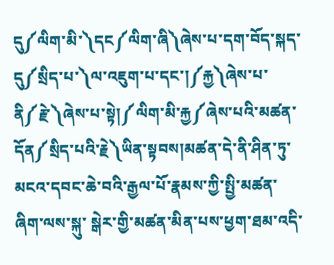དུ༼ལིག་མི་༽དང༼ལིག་ཞི༽ཞེས་པ་དག་བོད་སྐད་དུ༼སྲིད་པ་༽ལ་འཇུག་པ་དང་།༼རྐྱ༽ཞེས་པ་ནི༼རྗེ་༽ཞེས་པ་སྟེ།༼ལིག་མི་རྐྱ༼ཞེས་པའི་མཚན་དོན༼སྲིད་པའི་རྗེ༽ཡིན་སྟབས།མཚན་དེ་ནི་ཤིན་ཏུ་མངའ་དབང་ཆེ་བའི་རྒྱལ་པོ་རྣམས་ཀྱི་སྤྱི་མཚན་ཞིག་ལས་སྐུ་ སྒེར་གྱི་མཚན་མིན་པས་ཕྱག་ཐམ་འདི་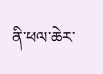ནི་ཕལ་ཆེར་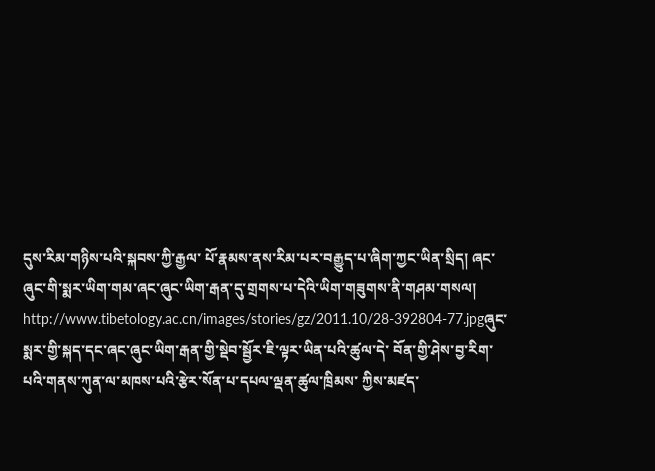དུས་རིམ་གཉིས་པའི་སྐབས་ཀྱི་རྒྱལ་ པོ་རྣམས་ནས་རིམ་པར་བརྒྱུད་པ་ཞིག་ཀྱང་ཡིན་སྲིད། ཞང་ཞུང་གི་སྨར་ཡིག་གམ་ཞང་ཞུང་ཡིག་རྒན་དུ་གྲགས་པ་དེའི་ཡིག་གཟུགས་ནི་གཤམ་གསལ།
http://www.tibetology.ac.cn/images/stories/gz/2011.10/28-392804-77.jpgཞུང་སྨར་གྱི་སྐད་དང་ཞང་ཞུང་ཡིག་རྒན་གྱི་སྡེབ་སྦྱོར་ཇི་ལྟར་ཡིན་པའི་ཚུལ་དེ་ བོན་གྱི་ཤེས་བྱ་རིག་པའི་གནས་ཀུན་ལ་མཁས་པའི་རྩེར་སོན་པ་དཔལ་ལྡན་ཚུལ་ཁྲིམས་ ཀྱིས་མཛད་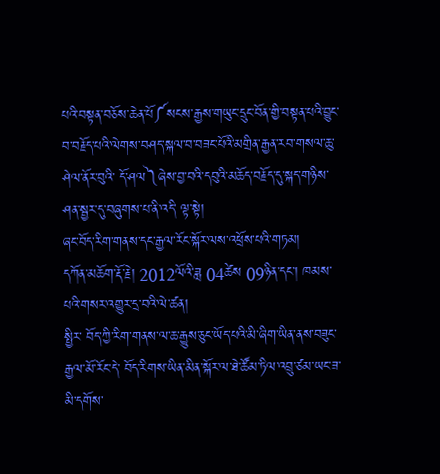པའི་བསྟན་བཅོས་ཆེན་པོ༼སངས་རྒྱས་གཡུང་དྲུང་བོན་གྱི་བསྟན་པའི་བྱུང་ བ་བརྗོད་པའི་ལེགས་བཤད་སྐལ་བ་བཟང་པོའི་མགྲིན་རྒྱན་རབ་གསལ་ཆུ་ཤེལ་ནོར་བུའི་ དོ་ཤལ༽ཞེས་བྱ་བའི་དབུའི་མཆོད་བརྗོད་དུ་སྐད་གཉིས་ཤན་སྦྱར་དུ་བཞུགས་པ་ནི་འདི་ ལྟ་སྟེ།
ཞང་བོད་རིག་གནས་དང་རྒྱལ་རོང་སྐོར་ལས་འཕྲོས་པའི་གཏམ།
དཀོན་མཆོག་རྡོ་རྗེ། 2012ལོའི་ཟླ 04ཚེས 09ཉིན་དང་། ཁམས་པའི་གསར་འགྱུར་དྲ་བའི་ལེ་ཚན།
སྤྱིར་ བོད་ཀྱི་རིག་གནས་ལ་ཆ་རྒྱུས་ཅུང་ཡོད་པའི་མི་ཞིག་ཡིན་ནས་བཟུང་རྒྱལ་མོ་རོང་དེ་ བོད་རིགས་ཡིན་མིན་སྐོར་ལ་ཐེ་ཚོམ་ཏིལ་འབྲུ་ཙམ་ཡང་ཟ་མི་དགོས་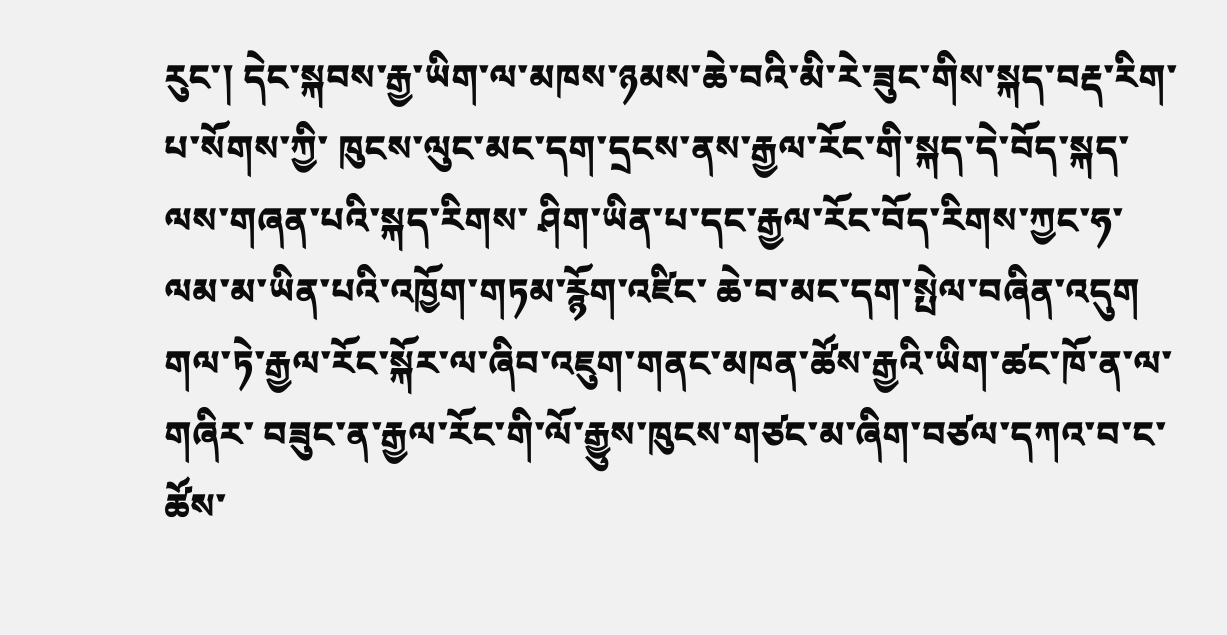རུང་། དེང་སྐབས་རྒྱ་ཡིག་ལ་མཁས་ཉམས་ཆེ་བའི་མི་རེ་ཟུང་གིས་སྐད་བརྡ་རིག་པ་སོགས་ཀྱི་ ཁུངས་ལུང་མང་དག་དྲངས་ནས་རྒྱལ་རོང་གི་སྐད་དེ་བོད་སྐད་ལས་གཞན་པའི་སྐད་རིགས་ ཤིག་ཡིན་པ་དང་རྒྱལ་རོང་བོད་རིགས་ཀྱང་ཧ་ལམ་མ་ཡིན་པའི་འཁྱོག་གཏམ་རྙོག་འཛིང་ ཆེ་བ་མང་དག་སྤེལ་བཞིན་འདུག གལ་ཏེ་རྒྱལ་རོང་སྐོར་ལ་ཞིབ་འཇུག་གནང་མཁན་ཚོས་རྒྱའི་ཡིག་ཚང་ཁོ་ན་ལ་གཞིར་ བཟུང་ན་རྒྱལ་རོང་གི་ལོ་རྒྱུས་ཁུངས་གཙང་མ་ཞིག་བཙལ་དཀའ་བ་ང་ཚོས་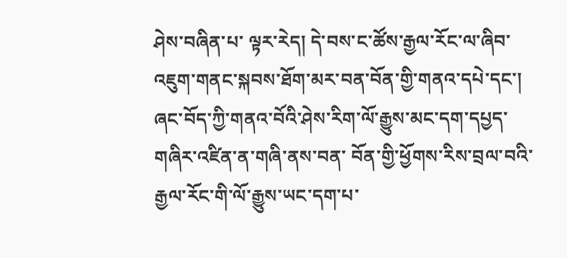ཤེས་བཞིན་པ་ ལྟར་རེད། དེ་བས་ང་ཚོས་རྒྱལ་རོང་ལ་ཞིབ་འཇུག་གནང་སྐབས་ཐོག་མར་བན་བོན་གྱི་གནའ་དཔེ་དང་། ཞང་བོད་ཀྱི་གནའ་བོའི་ཤེས་རིག་ལོ་རྒྱུས་མང་དག་དཔྱད་གཞིར་འཛིན་ན་གཞི་ནས་བན་ བོན་གྱི་ཕྱོགས་རིས་བྲལ་བའི་རྒྱལ་རོང་གི་ལོ་རྒྱུས་ཡང་དག་པ་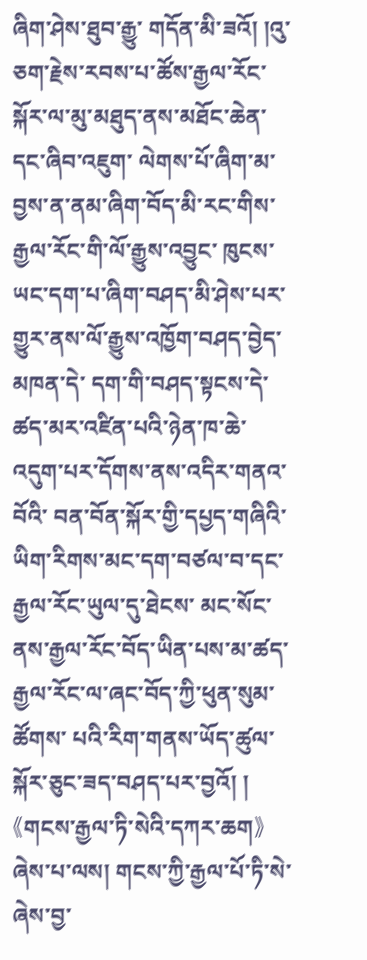ཞིག་ཤེས་ཐུབ་རྒྱུ་ གདོན་མི་ཟའོ། །འུ་ཅག་རྗེས་རབས་པ་ཚོས་རྒྱལ་རོང་སྐོར་ལ་མུ་མཐུད་ནས་མཐོང་ཆེན་དང་ཞིབ་འཇུག་ ལེགས་པོ་ཞིག་མ་བྱས་ན་ནམ་ཞིག་བོད་མི་རང་གིས་རྒྱལ་རོང་གི་ལོ་རྒྱུས་འབྱུང་ ཁུངས་ཡང་དག་པ་ཞིག་བཤད་མི་ཤེས་པར་གྱུར་ནས་ལོ་རྒྱུས་འཁྱོག་བཤད་བྱེད་མཁན་དེ་ དག་གི་བཤད་སྟངས་དེ་ཚད་མར་འཛིན་པའི་ཉེན་ཁ་ཆེ་འདུག་པར་དོགས་ནས་འདིར་གནའ་བོའི་ བན་བོན་སྐོར་གྱི་དཔྱད་གཞིའི་ཡིག་རིགས་མང་དག་བཙལ་བ་དང་རྒྱལ་རོང་ཡུལ་དུ་ཐེངས་ མང་སོང་ནས་རྒྱལ་རོང་བོད་ཡིན་པས་མ་ཚད་རྒྱལ་རོང་ལ་ཞང་བོད་ཀྱི་ཕུན་སུམ་ཚོགས་ པའི་རིག་གནས་ཡོད་ཚུལ་སྐོར་ཅུང་ཟད་བཤད་པར་བྱའོ། །
《གངས་རྒྱལ་ཏི་སེའི་དཀར་ཆག》ཞེས་པ་ལས། གངས་ཀྱི་རྒྱལ་པོ་ཏི་སེ་ཞེས་བྱ་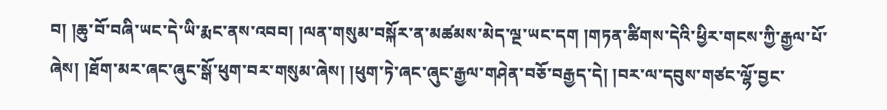བ། །ཆུ་བོ་བཞི་ཡང་དེ་ཡི་རྨང་ནས་འབབ། །ལན་གསུམ་བསྐོར་ན་མཚམས་མེད་ལྔ་ཡང་དག །གཏན་ཚིགས་དེའི་ཕྱིར་གངས་ཀྱི་རྒྱལ་པོ་ཞེས། །ཐོག་མར་ཞང་ཞུང་སྒོ་ཕུག་བར་གསུམ་ཞེས། །ཕུག་ཏེ་ཞང་ཞུང་རྒྱལ་གཤེན་བཅོ་བརྒྱད་དེ། །བར་ལ་དབུས་གཙང་ལྷོ་བྱང་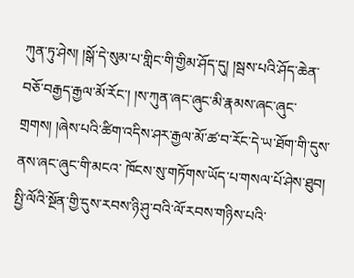ཀུན་ཏུ་ཤེས། །སྒོ་དེ་སུམ་པ་གླིང་གི་གྱིམ་ཤོད་དུ། །སྦས་པའི་ཤོད་ཆེན་བཅོ་བརྒྱད་རྒྱལ་མོ་རོང་། །ས་ཀུན་ཞང་ཞུང་མི་རྣམས་ཞང་ཞུང་གྲགས། །ཞེས་པའི་ཚིག་འདིས་ཤར་རྒྱལ་མོ་ཚ་བ་རོང་དེ་ཡ་ཐོག་གི་དུས་ནས་ཞང་ཞུང་གི་མངའ་ ཁོངས་སུ་གཏོགས་ཡོད་པ་གསལ་པོ་ཤེས་ཐུབ།
སྤྱི་ལོའི་སྔོན་གྱི་དུས་རབས་ཉི་ཤུ་བའི་ལོ་རབས་གཉིས་པའི་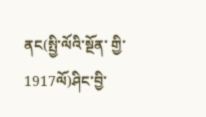ནང(སྤྱི་ལོའི་སྔོན་ གྱི་1917ལོ)ཤིང་བྱི་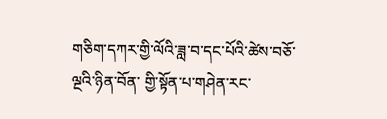གཅིག་དཀར་གྱི་ལོའི་ཟླ་བ་དང་པོའི་ཚེས་བཅོ་ལྔའི་ཉིན་བོན་ གྱི་སྟོན་པ་གཤེན་རང་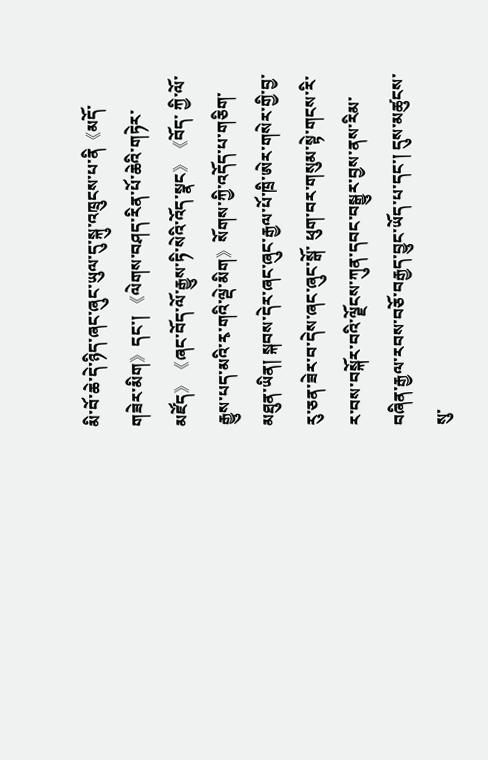མི་བོ་ཆེ་དེ་ཉིད་ཞང་ཞུང་ཡུལ་དུ་སྐུ་འཁྲུངས་པ་ནི《མདོ་ གཟེར་མིག》དང་། 《ལེགས་བཤད་རིན་པོ་ཆེའི་གཏེར་མཛོད》《ཞང་བོད་ལོ་རྒྱུས་ཏི་སེའི་འོད་སྣང》《བོད་ ཀྱི་ལོ་རྒྱུས་པད་མའི་རྭ་གའི་ལྡེ་མིག》སོགས་ཀྱི་འདོད་པ་གཅིག་མཐུན་ཡིན། སྐབས་དེར་ཞང་ཞུང་རྒྱལ་པོ་ཁྲི་ཨེར་གསེར་གྱི་བྱ་རུ་ཅན་ཟེར་བ་དེས་ཞང་ཞུང་སྒོ་ ཕུག་བར་གསུམ་སྟེ་གངས་རི་ར་བས་བསྐོར་བའི་ལྗོངས་ཀུན་དབང་བསྒྱུར་བྱས་ནས་རིམ་ བཞིན་རྒྱལ་རབས་བཅོ་བརྒྱད་བྱུང་ཡོད་པ་དང་། དུས་མཚུངས་སུ་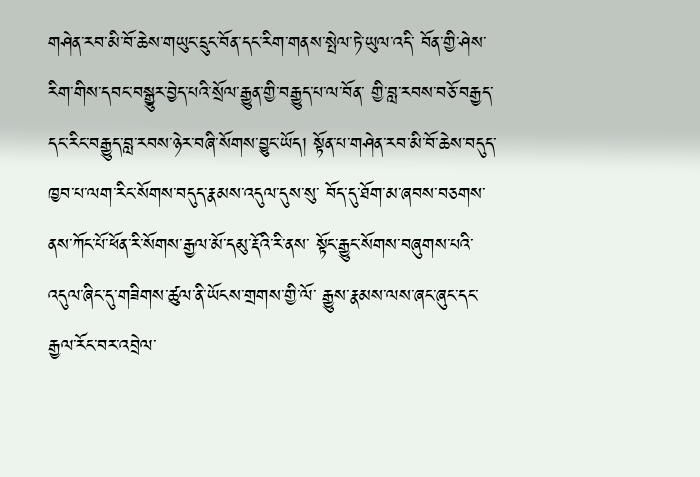གཤེན་རབ་མི་བོ་ཆེས་གཡུང་དྲུང་བོན་དང་རིག་གནས་སྤེལ་ཏེ་ཡུལ་འདི་ བོན་གྱི་ཤེས་རིག་གིས་དབང་བསྒྱུར་བྱེད་པའི་སྲོལ་རྒྱུན་གྱི་བརྒྱུད་པ་ལ་བོན་ གྱི་བླ་རབས་བཅོ་བརྒྱད་དང་རིང་བརྒྱུད་བླ་རབས་ཉེར་བཞི་སོགས་བྱུང་ཡོད། སྟོན་པ་གཤེན་རབ་མི་བོ་ཆེས་བདུད་ཁྱབ་པ་ལག་རིང་སོགས་བདུད་རྣམས་འདུལ་དུས་སུ་ བོད་དུ་ཐོག་མ་ཞབས་བཅགས་ནས་ཀོང་པོ་ཕོན་རི་སོགས་རྒྱལ་མོ་དམུ་རྡོའི་རི་ནས་ སྟོང་རྒྱུང་སོགས་བཞུགས་པའི་འདུལ་ཞིང་དུ་གཟིགས་ཚུལ་ནི་ཡོངས་གྲགས་གྱི་ལོ་ རྒྱུས་རྣམས་ལས་ཞང་ཞུང་དང་རྒྱལ་རོང་བར་འབྲེལ་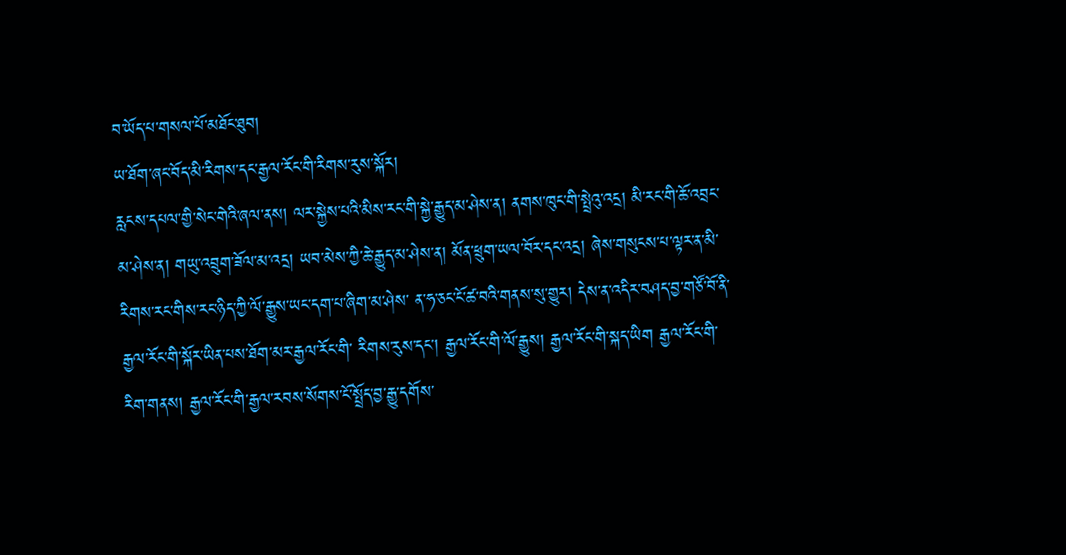བ་ཡོད་པ་གསལ་པོ་མཐོང་ཐུབ།
ཡ་ཐོག་ཞང་བོད་མི་རིགས་དང་རྒྱལ་རོང་གི་རིགས་རུས་སྐོར།
རླངས་དཔལ་གྱི་སེང་གེའི་ཞལ་ནས། ལར་སྐྱེས་པའི་མིས་རང་གི་སྐྱེ་རྒྱུད་མ་ཤེས་ན། ནགས་ཁུང་གི་སྤྲེའུ་འདྲ། མི་རང་གི་ཆོ་འབྲང་མ་ཤེས་ན། གཡུ་འབྲུག་ཟོལ་མ་འདྲ། ཡབ་མེས་ཀྱི་ཆེ་རྒྱུད་མ་ཤེས་ན། མོན་ཕྲུག་ཡལ་བོར་དང་འདྲ། ཞེས་གསུངས་པ་ལྟར་ན་མི་རིགས་རང་གིས་རང་ཉིད་ཀྱི་ལོ་རྒྱུས་ཡང་དག་པ་ཞིག་མ་ཤེས་ ན་ཧ་ཅང་ངོ་ཚ་བའི་གནས་སུ་གྱུར། དེས་ན་འདིར་བཤད་བྱ་གཙོ་བོ་ནི་རྒྱལ་རོང་གི་སྐོར་ཡིན་པས་ཐོག་མར་རྒྱལ་རོང་གི་ རིགས་རུས་དང་། རྒྱལ་རོང་གི་ལོ་རྒྱུས། རྒྱལ་རོང་གི་སྐད་ཡིག རྒྱལ་རོང་གི་རིག་གནས། རྒྱལ་རོང་གི་རྒྱལ་རབས་སོགས་ངོ་སྤྲོད་བྱ་རྒྱུ་དགོས་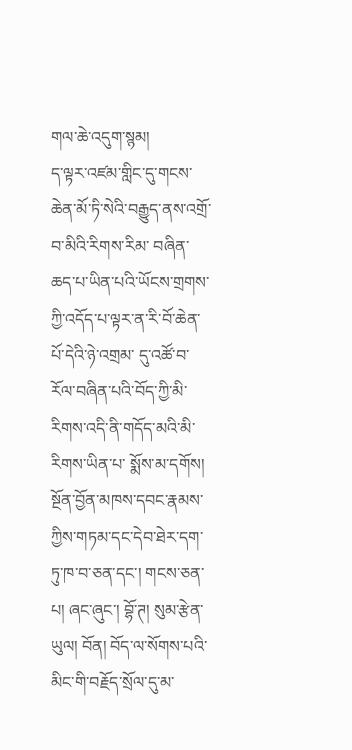གལ་ཆེ་འདུག་སྙམ།
ད་ལྟར་འཛམ་གླིང་དུ་གངས་ཆེན་མོ་ཏི་སེའི་བརྒྱུད་ནས་འགྲོ་བ་མིའི་རིགས་རིམ་ བཞིན་ཆད་པ་ཡིན་པའི་ཡོངས་གྲགས་ཀྱི་འདོད་པ་ལྟར་ན་རི་བོ་ཆེན་པོ་དེའི་ཉེ་འགྲམ་ དུ་འཚོ་བ་རོལ་བཞིན་པའི་བོད་ཀྱི་མི་རིགས་འདི་ནི་གདོད་མའི་མི་རིགས་ཡིན་པ་ སྨོས་མ་དགོས། སྔོན་བྱོན་མཁས་དབང་རྣམས་ཀྱིས་གཏམ་དང་དེབ་ཐེར་དག་ཏུ་ཁ་བ་ཅན་དང་། གངས་ཅན་པ། ཞང་ཞུང་། བྷོ་ཊ། སུམ་རྩེན་ཡུལ། བོན། བོད་ལ་སོགས་པའི་མིང་གི་བརྗོད་སྲོལ་དུ་མ་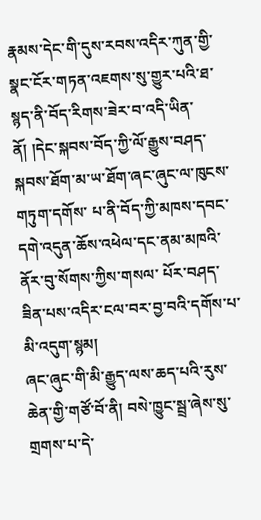རྣམས་དེང་གི་དུས་རབས་འདིར་ཀུན་གྱི་ སྣང་ངོར་གཏན་འཇགས་སུ་གྱུར་པའི་ཐ་སྙད་ནི་བོད་རིགས་ཟེར་བ་འདི་ཡིན་ནོ། །དེང་སྐབས་བོད་ཀྱི་ལོ་རྒྱུས་བཤད་སྐབས་ཐོག་མ་ཡ་ཐོག་ཞང་ཞུང་ལ་ཁུངས་གཏུག་དགོས་ པ་ནི་བོད་ཀྱི་མཁས་དབང་དགེ་འདུན་ཆོས་འཕེལ་དང་ནམ་མཁའི་ནོར་བུ་སོགས་ཀྱིས་གསལ་ པོར་བཤད་ཟིན་པས་འདིར་ངལ་བར་བྱ་བའི་དགོས་པ་མི་འདུག་སྙམ།
ཞང་ཞུང་གི་མི་རྒྱུད་ལས་ཆད་པའི་རུས་ཆེན་གྱི་གཙོ་བོ་ནི། བསེ་ཁྱུང་སྦྲ་ཞེས་སུ་གྲགས་པ་དེ་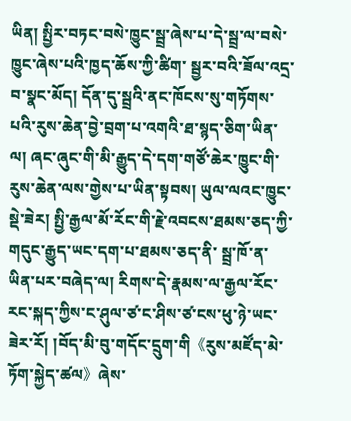ཡིན། སྤྱིར་བཏང་བསེ་ཁྱུང་སྦྲ་ཞེས་པ་དེ་སྦྲ་ལ་བསེ་ཁྱུང་ཞེས་པའི་ཁྱད་ཆོས་ཀྱི་ཚིག་ སྦྱར་བའི་ཟོལ་འདྲ་བ་སྣང་མོད། དོན་དུ་སྦྲའི་ནང་ཁོངས་སུ་གཏོགས་པའི་རུས་ཆེན་བྱེ་བྲག་པ་འགའི་ཐ་སྙད་ཅིག་ཡིན་ ལ། ཞང་ཞུང་གི་མི་རྒྱུད་དེ་དག་གཙོ་ཆེར་ཁྱུང་གི་རུས་ཆེན་ལས་གྱེས་པ་ཡིན་སྟབས། ཡུལ་ལའང་ཁྱུང་སྡེ་ཟེར། སྤྱི་རྒྱལ་མོ་རོང་གི་རྗེ་འབངས་ཐམས་ཅད་ཀྱི་གདུང་རྒྱུད་ཡང་དག་པ་ཐམས་ཅད་ནི་ སྦྲ་ཁོ་ན་ཡིན་པར་བཞེད་ལ། རིགས་དེ་རྣམས་ལ་རྒྱལ་རོང་རང་སྐད་ཀྱིས་ང་ཤུལ་ཙ་ང་ཤིས་ཙ་ངས་ཕུ་ཉེ་ཡང་ཟེར་རོ། །བོད་མི་བུ་གདོང་དྲུག་གི《རུས་མཛོད་མེ་ཏོག་སྐྱེད་ཚལ》ཞེས་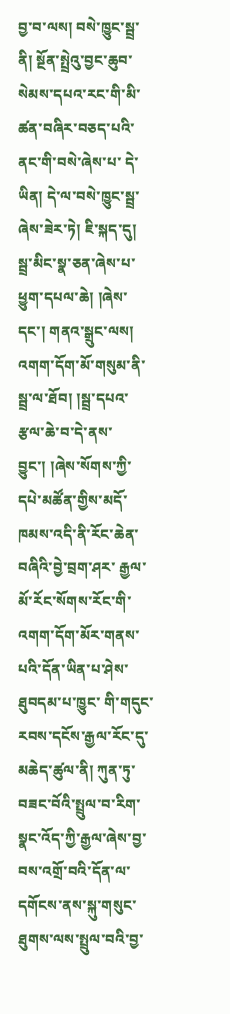བྱ་བ་ལས། བསེ་ཁྱུང་སྦྲ་ནི། སྔོན་སྤྲེའུ་བྱང་ཆུབ་སེམས་དཔའ་རང་གི་མི་ཚན་བཞིར་བཅད་པའི་ནང་གི་བསེ་ཞེས་པ་ དེ་ཡིན། དེ་ལ་བསེ་ཁྱུང་སྦྲ་ཞེས་ཟེར་ཏེ། ཇི་སྐད་དུ། སྦྲ་མིང་སྣ་ཅན་ཞེས་པ་ཕྱུག་དཔལ་ཆེ། །ཞེས་དང་། གནའ་སྒྲུང་ལས། འགག་དོག་མོ་གསུམ་ནི་སྦྲ་ལ་ཐོབ། །སྦྲ་དཔའ་རྩལ་ཆེ་བ་དེ་ནས་བྱུང་། །ཞེས་སོགས་ཀྱི་དཔེ་མཚོན་གྱིས་མདོ་ཁམས་འདི་ནི་རོང་ཆེན་བཞིའི་བྱེ་བྲག་ཤར་ རྒྱལ་མོ་རོང་སོགས་རོང་གི་འགག་དོག་མོར་གནས་པའི་དོན་ཡིན་པ་ཤེས་ཐུབདམ་པ་ཁྱུང་ གི་གདུང་རབས་དངོས་རྒྱལ་རོང་དུ་མཆེད་ཚུལ་ནི། ཀུན་ཏུ་བཟང་བོའི་སྤྲུལ་བ་རིག་སྣང་འོད་ཀྱི་རྒྱལ་ཞེས་བྱ་བས་འགྲོ་བའི་དོན་ལ་ དགོངས་ནས་སྐུ་གསུང་ཐུགས་ལས་སྤྲུལ་བའི་བྱ་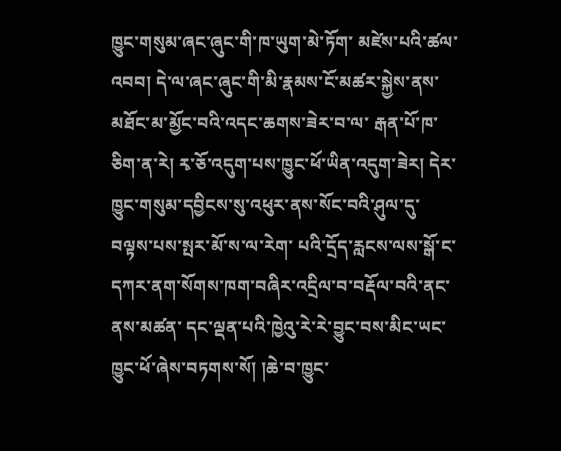ཁྱུང་གསུམ་ཞང་ཞུང་གི་ཁ་ཡུག་མེ་ཏོག་ མཛེས་པའི་ཚལ་འབབ། དེ་ལ་ཞང་ཞུང་གི་མི་རྣམས་ངོ་མཚར་སྐྱེས་ནས་མཐོང་མ་མྱོང་བའི་འདང་ཆགས་ཟེར་བ་ལ་ རྒན་པོ་ཁ་ཅིག་ན་རེ། རྭ་ཅོ་འདུག་པས་ཁྱུང་ཕོ་ཡིན་འདུག་ཟེར། དེར་ཁྱུང་གསུམ་དབྱིངས་སུ་འཕུར་ནས་སོང་བའི་ཤུལ་དུ་བལྟས་པས་སྤར་མོ་ས་ལ་རེག་ པའི་དྲོད་རླངས་ལས་སྒོ་ང་དཀར་ནག་སོགས་ཁག་བཞིར་འདྲིལ་བ་བརྡོལ་བའི་ནང་ནས་མཚན་ དང་ལྡན་པའི་ཁྱེའུ་རེ་རེ་བྱུང་བས་མིང་ཡང་ཁྱུང་ཕོ་ཞེས་བཏགས་སོ། །ཆེ་བ་ཁྱུང་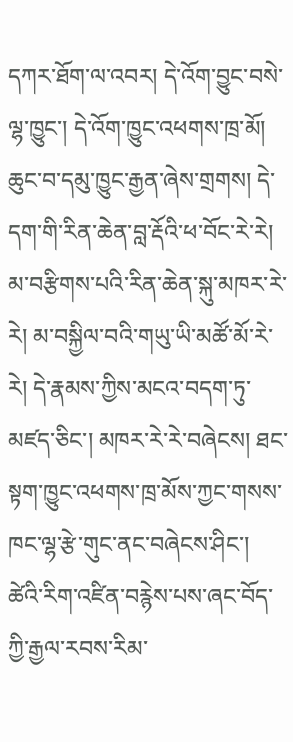དཀར་ཐོག་ལ་འབར། དེ་འོག་བྱུང་བསེ་ལྷ་ཁྱུང་། དེ་འོག་ཁྱུང་འཕགས་ཁྲ་མོ། ཆུང་བ་དམུ་ཁྱུང་རྒྱན་ཞེས་གྲགས། དེ་དག་གི་རིན་ཆེན་བླ་རྡོའི་ཕ་བོང་རེ་རེ། མ་བརྩིགས་པའི་རིན་ཆེན་སྐུ་མཁར་རེ་རེ། མ་བསྐྱིལ་བའི་གཡུ་ཡི་མཚོ་མོ་རེ་རེ། དེ་རྣམས་ཀྱིས་མངའ་བདག་ཏུ་མཛད་ཅིང་། མཁར་རེ་རེ་བཞེངས། ཐང་སྟག་ཁྱུང་འཕགས་ཁྲ་མོས་ཀྱང་གསས་ཁང་ལྷ་རྩེ་གུང་ནང་བཞེངས་ཤིང་། ཚེའི་རིག་འཛིན་བརྙེས་པས་ཞང་བོད་ཀྱི་རྒྱལ་རབས་རིམ་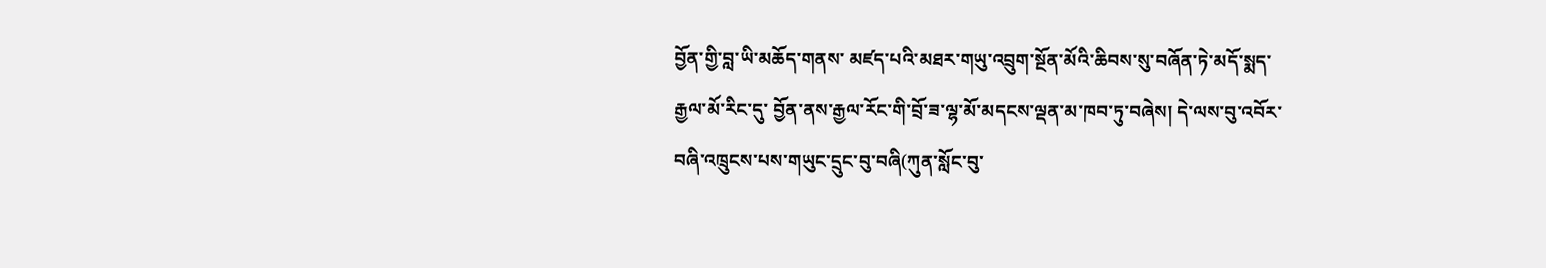བྱོན་གྱི་བླ་ཡི་མཆོད་གནས་ མཛད་པའི་མཐར་གཡུ་འབྲུག་སྔོན་མོའི་ཆིབས་སུ་བཞོན་ཏེ་མདོ་སྨད་རྒྱལ་མོ་རིང་དུ་ བྱོན་ནས་རྒྱལ་རོང་གི་བྲོ་ཟ་ལྷ་མོ་མདངས་ལྡན་མ་ཁབ་ཏུ་བཞེས། དེ་ལས་བུ་འབོར་བཞི་འཁྲུངས་པས་གཡུང་དྲུང་བུ་བཞི(ཀུན་སློང་བུ་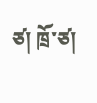ཙ། ཁྲོ་ཙ།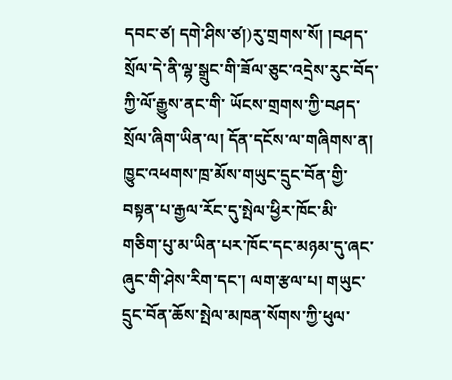དབང་ཙ། དགེ་ཤིས་ཙ།)རུ་གྲགས་སོ། །བཤད་སྲོལ་དེ་ནི་ལྷ་སྒྲུང་གི་ཟོལ་ཅུང་འདྲེས་རུང་བོད་ཀྱི་ལོ་རྒྱུས་ནང་གི་ ཡོངས་གྲགས་ཀྱི་བཤད་སྲོལ་ཞིག་ཡིན་ལ། དོན་དངོས་ལ་གཞིགས་ན། ཁྱུང་འཕགས་ཁྲ་མོས་གཡུང་དྲུང་བོན་གྱི་བསྟན་པ་རྒྱལ་རོང་དུ་སྤེལ་ཕྱིར་ཁོང་མི་ གཅིག་པུ་མ་ཡིན་པར་ཁོང་དང་མཉམ་དུ་ཞང་ཞུང་གི་ཤེས་རིག་དང་། ལག་རྩལ་པ། གཡུང་དྲུང་བོན་ཆོས་སྤེལ་མཁན་སོགས་ཀྱི་ཕུལ་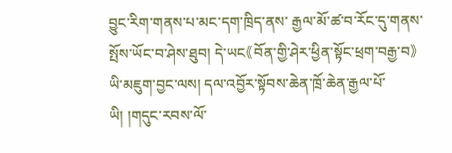བྱུང་རིག་གནས་པ་མང་དག་ཁྲིད་ནས་ རྒྱལ་མོ་ཚ་བ་རོང་དུ་གནས་སྤོས་ཡོང་བ་ཤེས་ཐུབ། དེ་ཡང《བོན་གྱི་ཤེར་ཕྱིན་སྟོང་ཕྲག་བརྒྱ་བ》ཡི་མཇུག་བྱང་ལས། དལ་འབྱོར་སྟོབས་ཆེན་ཁྲོ་ཆེན་རྒྱལ་པོ་ཡི། །གདུང་རབས་ལོ་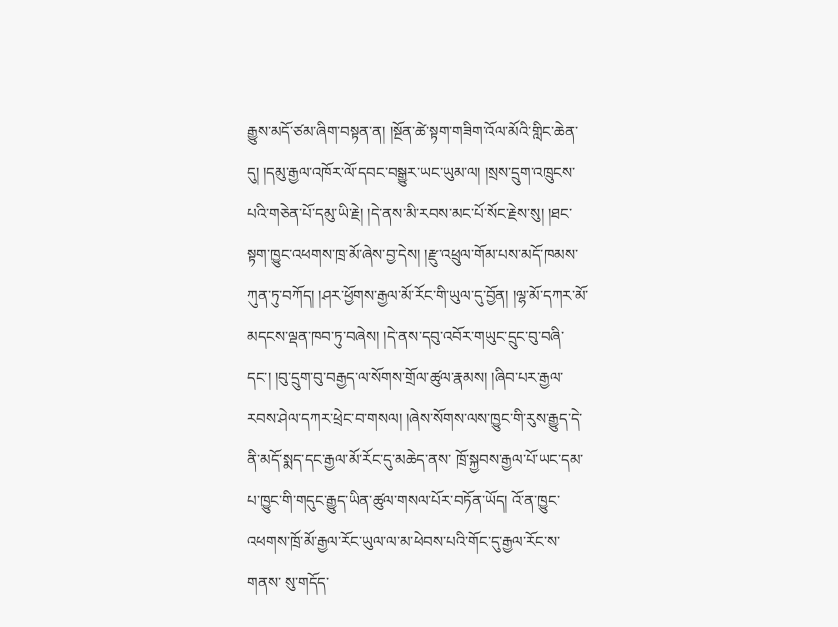རྒྱུས་མདོ་ཙམ་ཞིག་བསྟན་ན། །སྔོན་ཚེ་སྟག་གཟིག་འོལ་མོའི་གླིང་ཆེན་དུ། །དམུ་རྒྱལ་འཁོར་ལོ་དབང་བསྒྱུར་ཡང་ཡུམ་ལ། །སྲས་དྲུག་འཁྲུངས་པའི་གཅེན་པོ་དམུ་ཡི་རྗེ། །དེ་ནས་མི་རབས་མང་པོ་སོང་རྗེས་སུ། །ཐང་སྟག་ཁྱུང་འཕགས་ཁྲ་མོ་ཞེས་བྱ་དེས། །རྫུ་འཕྲུལ་གོམ་པས་མདོ་ཁམས་ཀུན་ཏུ་བཀོད། །ཤར་ཕྱོགས་རྒྱལ་མོ་རོང་གི་ཡུལ་དུ་བྱོན། །ལྷ་མོ་དཀར་མོ་མདངས་ལྡན་ཁབ་ཏུ་བཞེས། །དེ་ནས་དབུ་འབོར་གཡུང་དྲུང་བུ་བཞི་དང་། །བུ་དྲུག་བུ་བརྒྱད་ལ་སོགས་གྲོལ་ཚུལ་རྣམས། །ཞིབ་པར་རྒྱལ་རབས་ཤེལ་དཀར་ཕྲེང་བ་གསལ། །ཞེས་སོགས་ལས་ཁྱུང་གི་རུས་རྒྱུད་དེ་ནི་མདོ་སྨད་དང་རྒྱལ་མོ་རོང་དུ་མཆེད་ནས་ ཁྲོ་སྐྱབས་རྒྱལ་པོ་ཡང་དམ་པ་ཁྱུང་གི་གདུང་རྒྱུད་ཡིན་ཚུལ་གསལ་པོར་བཏོན་ཡོད། འོ་ན་ཁྱུང་འཕགས་ཁྲོ་མོ་རྒྱལ་རོང་ཡུལ་ལ་མ་ཕེབས་པའི་གོང་དུ་རྒྱལ་རོང་ས་གནས་ སུ་གདོད་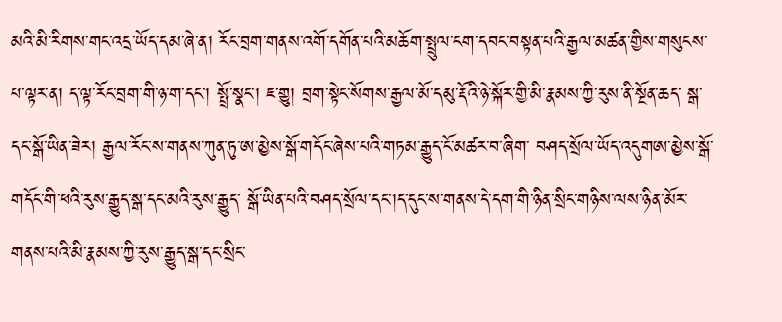མའི་མི་རིགས་གང་འདྲ་ཡོད་དམ་ཞེ་ན། རོང་བྲག་གནས་འགོ་དགོན་པའི་མཆོག་སྤྲུལ་ངག་དབང་བསྟན་པའི་རྒྱལ་མཚན་གྱིས་གསུངས་ པ་ལྟར་ན། ད་ལྟ་རོང་བྲག་གི་ཉ་ག་དང་། སྤྲོ་སྣང་། ཇ་གྱུ། བྲག་སྟེང་སོགས་རྒྱལ་མོ་དམུ་རྡོའི་ཉེ་སྐོར་གྱི་མི་རྣམས་ཀྱི་རུས་ནི་སྔོན་ཆད་ སྒ་དང་སྒོ་ཡིན་ཟེར། རྒྱལ་རོང་ས་གནས་ཀུན་ཏུ་ཨ་མྱེས་སྒོ་གདོང་ཞེས་པའི་གཏམ་རྒྱུད་ངོ་མཚར་བ་ཞིག་ བཤད་སྲོལ་ཡོད་འདུགཨ་མྱེས་སྒོ་གདོང་གི་ཕའི་རུས་རྒྱུད་སྒ་དང་མའི་རུས་རྒྱུད་ སྒོ་ཡིན་པའི་བཤད་སྲོལ་དང་།ད་དུང་ས་གནས་དེ་དག་གི་ཉིན་སྲིང་གཉིས་ལས་ཉིན་མོར་ གནས་པའི་མི་རྣམས་ཀྱི་རུས་རྒྱུད་སྒ་དང་སྲིང་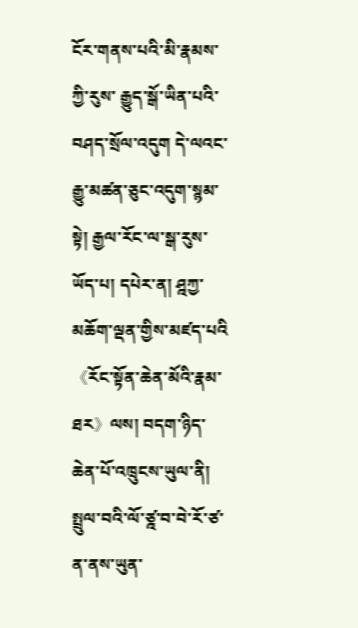ངོར་གནས་པའི་མི་རྣམས་ཀྱི་རུས་ རྒྱུད་སྒོ་ཡིན་པའི་བཤད་སྲོལ་འདུག དེ་ལའང་རྒྱུ་མཚན་ཅུང་འདུག་སྙམ་སྟེ། རྒྱལ་རོང་ལ་སྒ་རུས་ཡོད་པ། དཔེར་ན། ཤྰཀྱ་མཆོག་ལྡན་གྱིས་མཛད་པའི《རོང་སྟོན་ཆེན་མོའི་རྣམ་ཐར》ལས། བདག་ཉིད་ཆེན་པོ་འཁྲུངས་ཡུལ་ནི། སྤྲུལ་བའི་ལོ་ཙྰ་བ་བེ་རོ་ཙ་ན་ནས་ཡུན་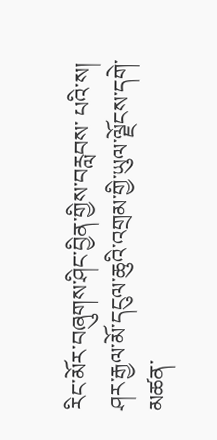རིང་མོར་བཞུགས་ཤིང་བྱིན་གྱིས་བརླབས་ པའི་ས། ཤར་རྒྱལ་མོ་དངུལ་ཆུའི་འགྲམ་གྱི་ཡུལ་ལྗོངས་དགེ་མཚན་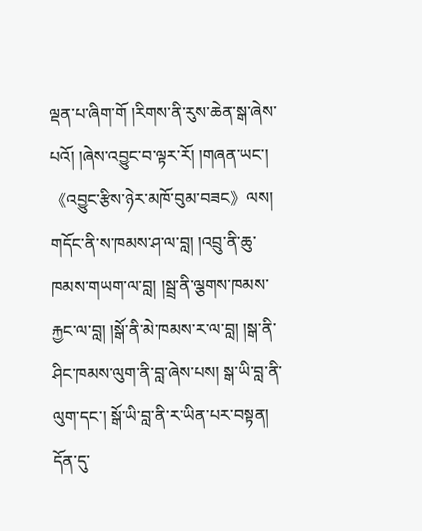ལྡན་པ་ཞིག་གོ །རིགས་ནི་རུས་ཆེན་སྒ་ཞེས་པའོ། །ཞེས་འབྱུང་བ་ལྟར་རོ། །གཞན་ཡང་། 《འབྱུང་རྩིས་ཉེར་མཁོ་བུམ་བཟང》ལས། གདོང་ནི་ས་ཁམས་ཤ་ལ་བླ། །འབྲུ་ནི་ཆུ་ཁམས་གཡག་ལ་བླ། །སྦྲ་ནི་ལྕགས་ཁམས་རྐྱང་ལ་བླ། །སྒོ་ནི་མེ་ཁམས་ར་ལ་བླ། །སྒ་ནི་ཤིང་ཁམས་ལུག་ནི་བླ་ཞེས་པས། སྒ་ཡི་བླ་ནི་ལུག་དང་། སྒོ་ཡི་བླ་ནི་ར་ཡིན་པར་བསྟན། དོན་དུ་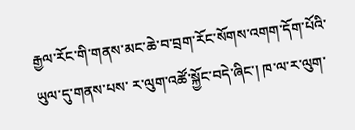རྒྱལ་རོང་གི་གནས་མང་ཆེ་བ་བྲག་རོང་སོགས་འགག་དོག་པོའི་ཡུལ་དུ་གནས་པས་ ར་ལུག་འཚོ་སྐྱོང་བདེ་ཞིང་། ཁ་ལ་ར་ལུག་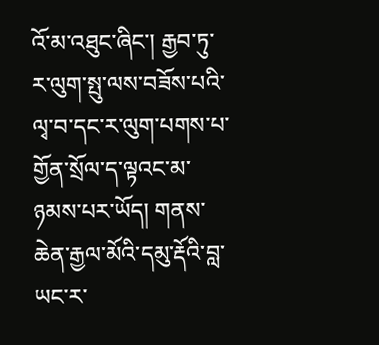འོ་མ་འཐུང་ཞིང་། རྒྱབ་ཏུ་ར་ལུག་སྤུ་ལས་བཟོས་པའི་ལྭ་བ་དང་ར་ལུག་པགས་པ་གྱོན་སྲོལ་ད་ལྟའང་མ་ ཉམས་པར་ཡོད། གནས་ཆེན་རྒྱལ་མོའི་དམུ་རྡོའི་བླ་ཡང་ར་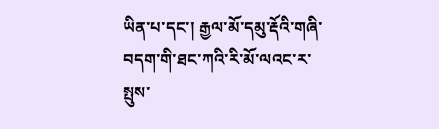ཡིན་པ་དང་། རྒྱལ་མོ་དམུ་རྡོའི་གཞི་བདག་གི་ཐང་ཀའི་རི་མོ་ལའང་ར་སྤུས་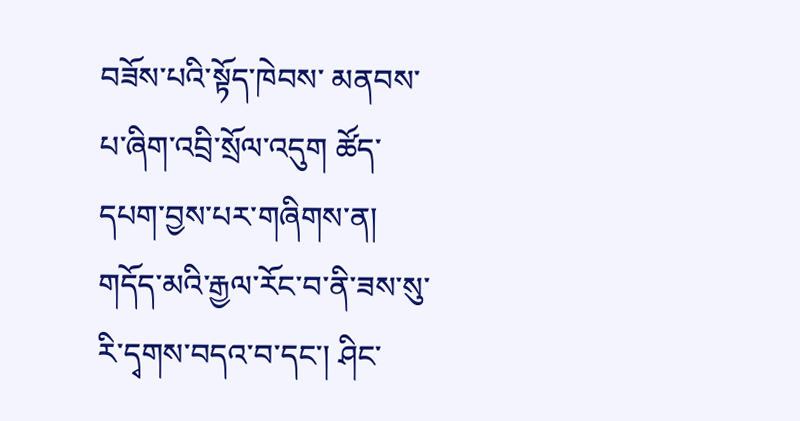བཟོས་པའི་སྟོད་ཁེབས་ མནབས་པ་ཞིག་འབྲི་སྲོལ་འདུག ཚོད་དཔག་བྱས་པར་གཞིགས་ན། གདོད་མའི་རྒྱལ་རོང་བ་ནི་ཟས་སུ་རི་དྭགས་བདའ་བ་དང་། ཤིང་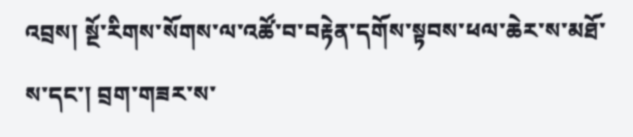འབྲས། སྔོ་རིགས་སོགས་ལ་འཚོ་བ་བརྟེན་དགོས་སྟབས་ཕལ་ཆེར་ས་མཐོ་ས་དང་། བྲག་གཟར་ས་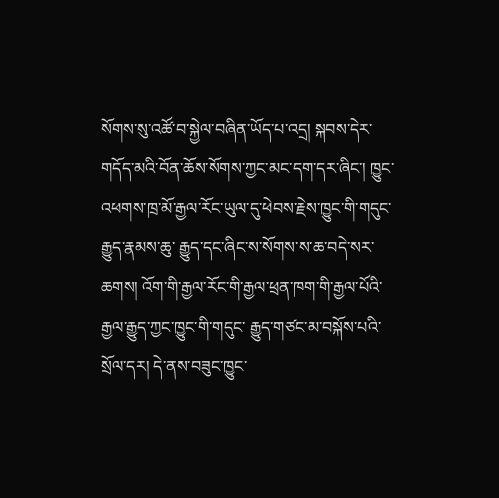སོགས་སུ་འཚོ་བ་སྐྱེལ་བཞིན་ཡོད་པ་འདྲ། སྐབས་དེར་གདོད་མའི་བོན་ཆོས་སོགས་ཀྱང་མང་དག་དར་ཞིང་། ཁྱུང་འཕགས་ཁྲ་མོ་རྒྱལ་རོང་ཡུལ་དུ་ཕེབས་རྗེས་ཁྱུང་གི་གདུང་རྒྱུད་རྣམས་ཆུ་ རྒྱུད་དང་ཞིང་ས་སོགས་ས་ཆ་བདེ་སར་ཆགས། འོག་གི་རྒྱལ་རོང་གི་རྒྱལ་ཕྲན་ཁག་གི་རྒྱལ་པོའི་རྒྱལ་རྒྱུད་ཀྱང་ཁྱུང་གི་གདུང་ རྒྱུད་གཙང་མ་བསྐོས་པའི་སྲོལ་དར། དེ་ནས་བཟུང་ཁྱུང་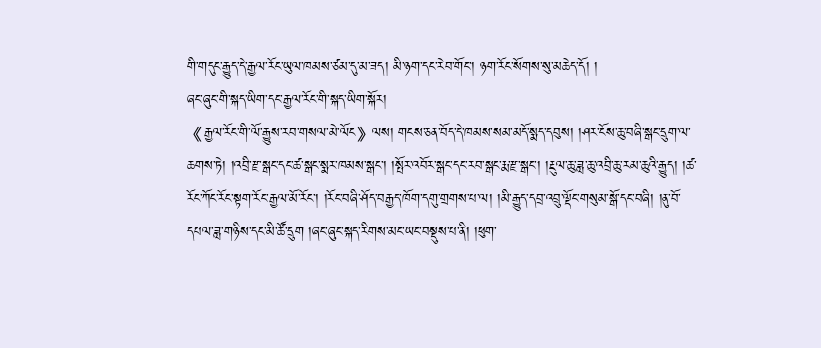གི་གདུང་རྒྱུད་དེ་རྒྱལ་རོང་ཡུལ་ཁམས་ཙམ་དུ་མ་ཟད། མི་ཉག་དང་རེབ་གོང་། ཉག་རོང་སོགས་སུ་མཆེད་དོ། །
ཞང་ཞུང་གི་སྐད་ཡིག་དང་རྒྱལ་རོང་གི་སྐད་ཡིག་སྐོར།
《རྒྱལ་རོང་གི་ལོ་རྒྱུས་རབ་གསལ་མེ་ལོང》ལས། གངས་ཅན་བོད་དེ་ཁམས་སམ་མདོ་སྨད་དབུས། །ཤར་ངོས་ཆུ་བཞི་སྒང་དྲུག་ལ་ཆགས་ཏེ། །འབྲི་རྫ་སྒང་དང་ཚ་སྒང་སྨར་ཁམས་སྒང་། །སྤོར་འབོར་སྒང་དང་རབ་སྒང་རྨ་རྫ་སྒང་། །རྔུལ་ཆུ་ཟླ་ཆུ་འབྲི་ཆུ་རམ་ཆུའི་རྒྱུད། །ཚ་རོང་ཀོང་རོང་སྟག་རོང་རྒྱལ་མོ་རོང་། །རོང་བཞི་ཤོད་བརྒྱད་ཁོག་དགུ་གྲགས་པ་ལ། །མི་རྒྱུད་དབྲ་འབྲུ་ལྡོང་གསུམ་སྒོ་དང་བཞི། །ནུ་བོ་དཔལ་ཟླ་གཉིས་དང་མི་ཚོ་དྲུག །ཞང་ཞུང་སྐད་རིགས་མང་ཡང་བསྡུས་པ་ནི། །ཕུག་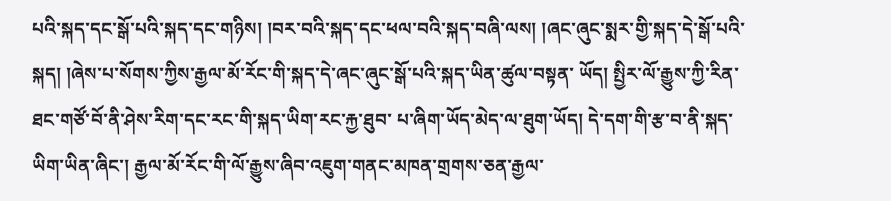པའི་སྐད་དང་སྒོ་པའི་སྐད་དང་གཉིས། །བར་བའི་སྐད་དང་ཕལ་བའི་སྐད་བཞི་ལས། །ཞང་ཞུང་སྨར་གྱི་སྐད་དེ་སྒོ་པའི་སྐད། །ཞེས་པ་སོགས་ཀྱིས་རྒྱལ་མོ་རོང་གི་སྐད་དེ་ཞང་ཞུང་སྒོ་པའི་སྐད་ཡིན་ཚུལ་བསྟན་ ཡོད། སྤྱིར་ལོ་རྒྱུས་ཀྱི་རིན་ཐང་གཙོ་བོ་ནི་ཤེས་རིག་དང་རང་གི་སྐད་ཡིག་རང་རྐྱ་ཐུབ་ པ་ཞིག་ཡོད་མེད་ལ་ཐུག་ཡོད། དེ་དག་གི་རྩ་བ་ནི་སྐད་ཡིག་ཡིན་ཞིང་། རྒྱལ་མོ་རོང་གི་ལོ་རྒྱུས་ཞིབ་འཇུག་གནང་མཁན་གྲགས་ཅན་རྒྱལ་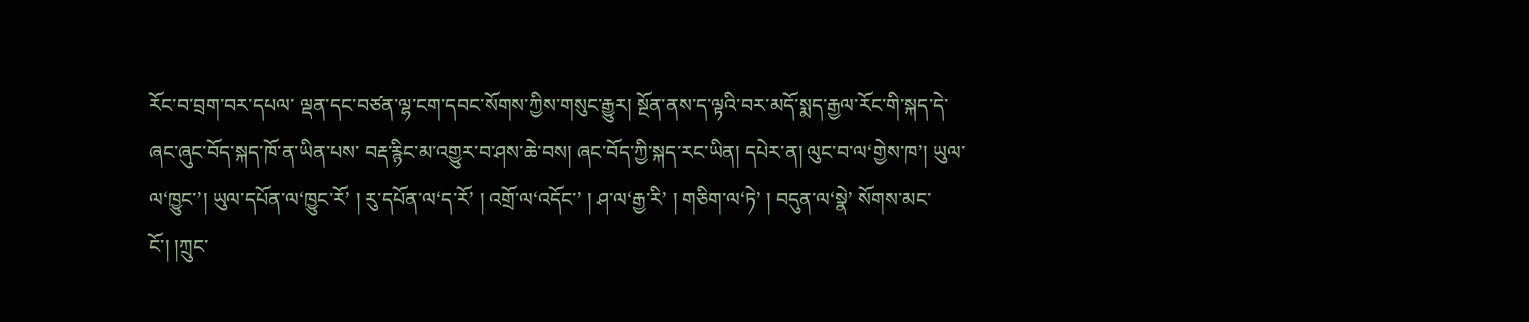རོང་བ་བྲག་བར་དཔལ་ ལྡན་དང་བཙན་ལྷ་ངག་དབང་སོགས་ཀྱིས་གསུང་རྒྱུར། སྔོན་ནས་ད་ལྟའི་བར་མདོ་སྨད་རྒྱལ་རོང་གི་སྐད་དེ་ཞང་ཞུང་བོད་སྐད་ཁོ་ན་ཡིན་པས་ བརྡ་རྙིང་མ་འགྱུར་བ་ཤས་ཆེ་བས། ཞང་བོད་ཀྱི་སྐད་རང་ཡིན། དཔེར་ན། ལུང་བ་ལ‘གྱེས་ཁ’། ཡུལ་ལ‘ཁྱུང་’། ཡུལ་དཔོན་ལ‘ཁྱུང་རོ’ ། རུ་དཔོན་ལ‘ད་རོ’ ། འགྲོ་ལ‘འདོང་’ ། ཤ་ལ‘རྒྱ་རི’ ། གཅིག་ལ‘ཏེ’ ། བདུན་ལ‘སྣེ’ སོགས་མང་ངོ་། །ཀྲུང་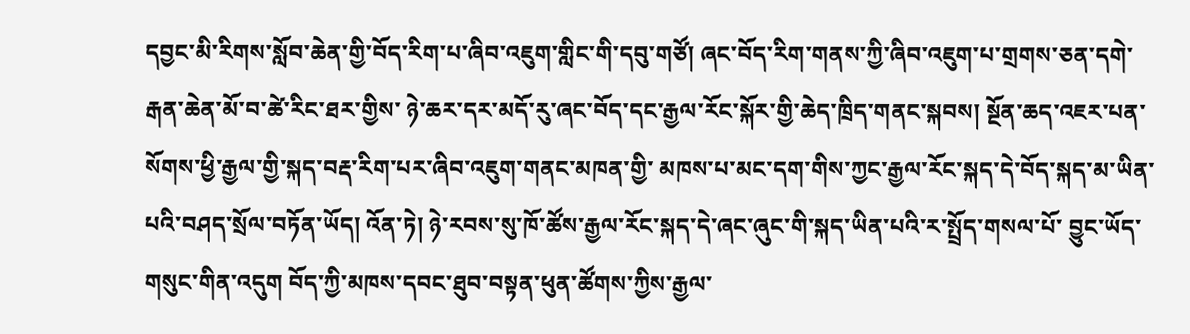དབྱང་མི་རིགས་སློབ་ཆེན་གྱི་བོད་རིག་པ་ཞིབ་འཇུག་གླིང་གི་དབུ་གཙོ། ཞང་བོད་རིག་གནས་ཀྱི་ཞིབ་འཇུག་པ་གྲགས་ཅན་དགེ་རྒན་ཆེན་མོ་བ་ཚེ་རིང་ཐར་གྱིས་ ཉེ་ཆར་དར་མདོ་རུ་ཞང་བོད་དང་རྒྱལ་རོང་སྐོར་གྱི་ཆེད་ཁྲིད་གནང་སྐབས། སྔོན་ཆད་འཇར་པན་སོགས་ཕྱི་རྒྱལ་གྱི་སྐད་བརྡ་རིག་པར་ཞིབ་འཇུག་གནང་མཁན་གྱི་ མཁས་པ་མང་དག་གིས་ཀྱང་རྒྱལ་རོང་སྐད་དེ་བོད་སྐད་མ་ཡིན་པའི་བཤད་སྲོལ་བཏོན་ཡོད། འོན་ཏེ། ཉེ་རབས་སུ་ཁོ་ཚོས་རྒྱལ་རོང་སྐད་དེ་ཞང་ཞུང་གི་སྐད་ཡིན་པའི་ར་སྤྲོད་གསལ་པོ་ བྱུང་ཡོད་གསུང་གིན་འདུག བོད་ཀྱི་མཁས་དབང་ཐུབ་བསྟན་ཕུན་ཚོགས་ཀྱིས་རྒྱལ་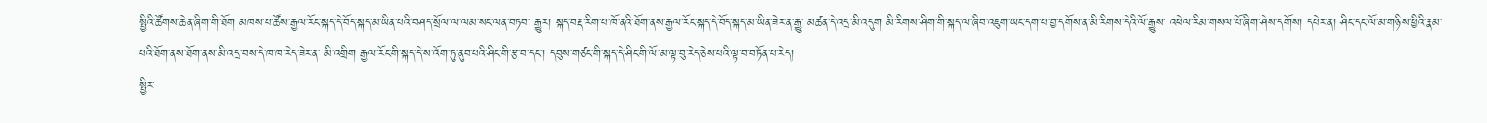སྤྱིའི་ཚོགས་ཆེན་ཞིག་གི་ཐོག མཁས་པ་ཚོས་རྒྱལ་རོང་སྐད་དེ་བོད་སྐད་མ་ཡིན་པའི་བཤད་སྲོལ་ལ་ལམ་སང་ལན་བཏབ་ རྒྱུར། སྐད་བརྡ་རིག་པ་ཁོ་ནའི་ཐོག་ནས་རྒྱལ་རོང་སྐད་དེ་བོད་སྐད་མ་ཡིན་ཟེར་ན་རྒྱུ་ མཚན་དེ་འདྲ་མི་འདུག མི་རིགས་ཤིག་གི་སྐད་ལ་ཞིབ་འཇུག་ཡང་དག་པ་བྱ་དགོས་ན་མི་རིགས་དེའི་ལོ་རྒྱུས་ འཕེལ་རིམ་གསལ་པོ་ཞིག་ཤེས་དགོས། དཔེར་ན། ཤིང་དང་ལོ་མ་གཉིས་ཕྱིའི་རྣམ་པའི་ཐོག་ནས་ཐོག་ནས་མི་འདྲ་བས་དེ་ཁ་ཁ་རེད་ཟེར་ན་ མི་འགྲིག རྒྱལ་རོང་གི་སྐད་དེ་ས་འོག་ཏུ་ནུབ་པའི་ཤིང་གི་རྩ་བ་དང་། དབུས་གཙང་གི་སྐད་དེ་ཤིང་གི་ལོ་མ་ལྟ་བུ་རེད་ཅེས་པའི་ལྟ་བ་བཏོན་པ་རེད།
སྤྱིར་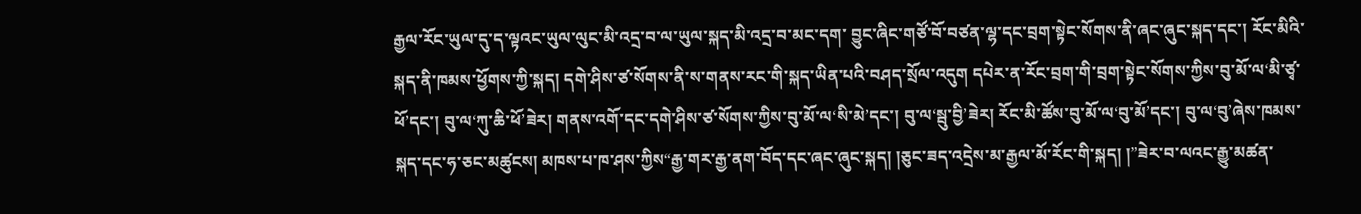རྒྱལ་རོང་ཡུལ་དུ་ད་ལྟའང་ཡུལ་ལུང་མི་འདྲ་བ་ལ་ཡུལ་སྐད་མི་འདྲ་བ་མང་དག་ བྱུང་ཞིང་གཙོ་བོ་བཙན་ལྷ་དང་བྲག་སྟེང་སོགས་ནི་ཞང་ཞུང་སྐད་དང་། རོང་མིའི་སྐད་ནི་ཁམས་ཕྱོགས་ཀྱི་སྐད། དགེ་ཤིས་ཙ་སོགས་ནི་ས་གནས་རང་གི་སྐད་ཡིན་པའི་བཤད་སྲོལ་འདུག དཔེར་ན་རོང་བྲག་གི་བྲག་སྟེང་སོགས་ཀྱིས་བུ་མོ་ལ‘མི་ཙྭ་ཕོ’དང་། བུ་ལ‘ཀུ་ཆི་ཕོ’ཟེར། གནས་འགོ་དང་དགེ་ཤིས་ཙ་སོགས་ཀྱིས་བུ་མོ་ལ‘སི་མེ’དང་། བུ་ལ‘སྦུ་བྱི’ཟེར། རོང་མི་ཚོས་བུ་མོ་ལ‘བུ་མོ’དང་། བུ་ལ‘བུ’ཞེས་ཁམས་སྐད་དང་ཧ་ཅང་མཚུངས། མཁས་པ་ཁ་ཤས་ཀྱིས“རྒྱ་གར་རྒྱ་ནག་བོད་དང་ཞང་ཞུང་སྐད། །ཅུང་ཟད་འདྲེས་མ་རྒྱལ་མོ་རོང་གི་སྐད། །”ཟེར་བ་ལའང་རྒྱུ་མཚན་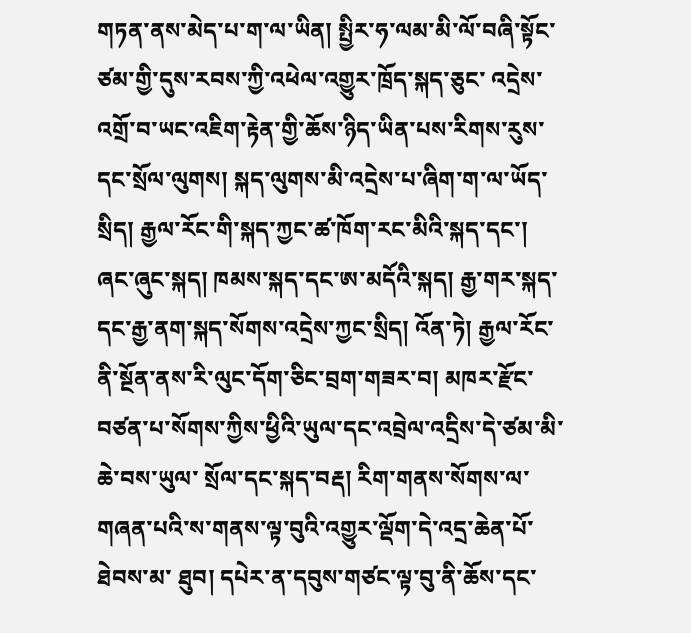གཏན་ནས་མེད་པ་ག་ལ་ཡིན། སྤྱིར་ཧ་ལམ་མི་ལོ་བཞི་སྟོང་ཙམ་གྱི་དུས་རབས་ཀྱི་འཕེལ་འགྱུར་ཁྲོད་སྐད་ཅུང་ འདྲེས་འགྲོ་བ་ཡང་འཇིག་རྟེན་གྱི་ཆོས་ཉིད་ཡིན་པས་རིགས་རུས་དང་སྲོལ་ལུགས། སྐད་ལུགས་མི་འདྲེས་པ་ཞིག་ག་ལ་ཡོད་སྲིད། རྒྱལ་རོང་གི་སྐད་ཀྱང་ཚ་ཁོག་རང་མིའི་སྐད་དང་། ཞང་ཞུང་སྐད། ཁམས་སྐད་དང་ཨ་མདོའི་སྐད། རྒྱ་གར་སྐད་དང་རྒྱ་ནག་སྐད་སོགས་འདྲེས་ཀྱང་སྲིད། འོན་ཏེ། རྒྱལ་རོང་ནི་སྔོན་ནས་རི་ལུང་དོག་ཅིང་བྲག་གཟར་བ། མཁར་རྫོང་བཙན་པ་སོགས་ཀྱིས་ཕྱིའི་ཡུལ་དང་འབྲེལ་འདྲིས་དེ་ཙམ་མི་ཆེ་བས་ཡུལ་ སྲོལ་དང་སྐད་བརྡ། རིག་གནས་སོགས་ལ་གཞན་པའི་ས་གནས་ལྟ་བུའི་འགྱུར་ལྡོག་དེ་འདྲ་ཆེན་པོ་ཐེབས་མ་ ཐུབ། དཔེར་ན་དབུས་གཙང་ལྟ་བུ་ནི་ཆོས་དང་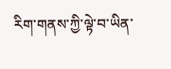རིག་གནས་ཀྱི་ལྟེ་བ་ཡིན་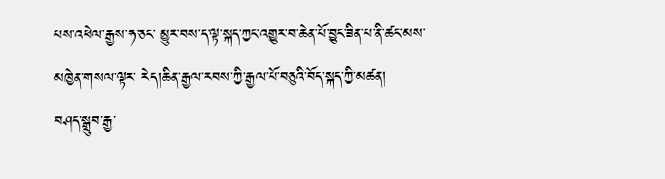པས་འཕེལ་རྒྱས་ཧ་ཅང་ མྱུར་བས་ད་ལྟ་སྐད་ཀྱང་འགྱུར་བ་ཆེན་པོ་བྱུང་ཟིན་པ་ནི་ཚང་མས་མཁྱེན་གསལ་ལྟར་ རེད།ཆིན་རྒྱལ་རབས་ཀྱི་རྒྱལ་པོ་བཅུའི་བོད་སྐད་ཀྱི་མཚན།
བཤད་སྒྲུབ་རྒྱ་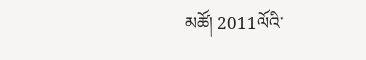མཚོ། 2011ལོའི་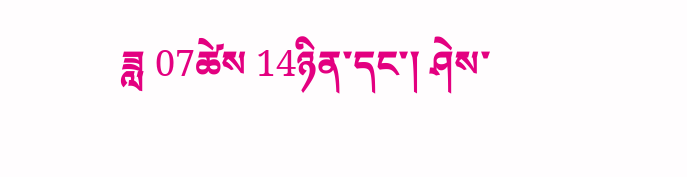ཟླ 07ཚེས 14ཉིན་དང་། ཤེས་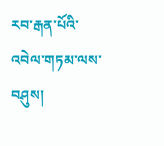རབ་རྒན་པོའི་འབེལ་གཏམ་ལས་བཤུས།